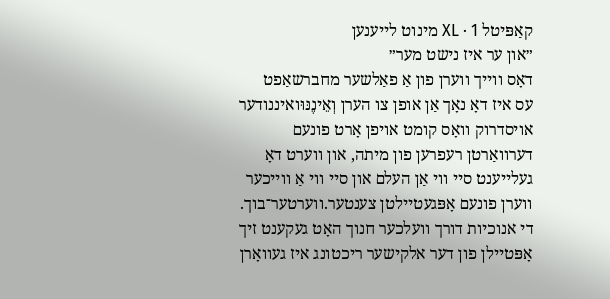קאַפּיטל XL · 1 מינוט לייענען
״און ער איז נישט מער״
דאָס ווייך ווערן פון אַ פאַלשער מחברשאַפט
עס איז דאָ נאָך אַן אופן צו הערן וְאֵינֶנּוּואיננודער אויסדרוק וואָס קומט אויפן אָרט פונעם דערוואַרטן רעפרען פון מיתה, און ווערט דאָ געלייענט סיי ווי אַן העלם און סיי ווי אַ ווייכער ווערן פונעם אָפּגעטיילטן צענטער.ווערטער־בוך.
די אנוכיות דורך וועלכער חנוך האָט געקענט זיך אָפּטיילן פון דער אלקישער ריכטונג איז געוואָרן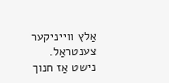אַלץ ווייניקער צענטראַל.
נישט אַז חנוך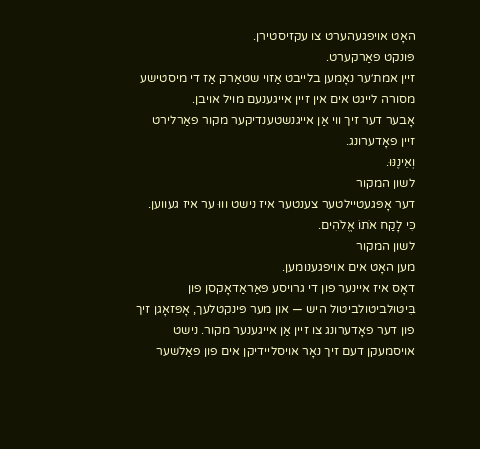האָט אויפגעהערט צו עקזיסטירן.
פּונקט פאַרקערט.
זיין אמת׳ער נאָמען בלייבט אַזוי שטאַרק אַז די מיסטישע מסורה לייגט אים אין זיין אייגענעם מויל אויבן.
אָבער דער זיך ווי אַן אייגנשטענדיקער מקור פאַרלירט זיין פאָדערונג.
וְאֵינֶנּוּ.
לשון המקור
דער אָפּגעטיילטער צענטער איז נישט וווּ ער איז געווען.
כִּי לָקַח אֹתוֹ אֱלֹהִים.
לשון המקור
מען האָט אים אויפגענומען.
דאָס איז איינער פון די גרויסע פּאַראַדאָקסן פון בִּיטּוּלביטולביטול היש — און מער פּינקטלעך, אָפּזאָגן זיך פון דער פאָדערונג צו זיין אַן אייגענער מקור. נישט אויסמעקן דעם זיך נאָר אויסליידיקן אים פון פאַלשער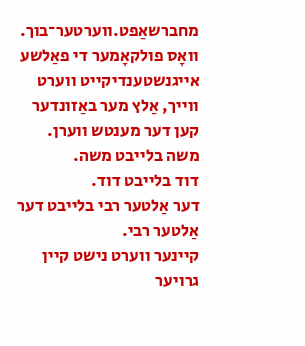מחברשאַפט.ווערטער־בוך.
וואָס פולקאָמער די פאַלשע אייגנשטענדיקייט ווערט ווייך, אַלץ מער באַזונדער קען דער מענטש ווערן.
משה בלייבט משה.
דוד בלייבט דוד.
דער אַלטער רבי בלייבט דער אַלטער רבי.
קיינער ווערט נישט קיין גרויער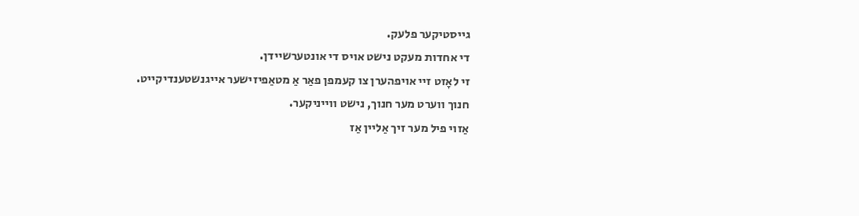גייסטיקער פלעק.
די אחדות מעקט נישט אויס די אונטערשיידן.
זי לאָזט זיי אויפהערן צו קעמפן פאַר אַ מטאַפיזישער אייגנשטענדיקייט.
חנוך ווערט מער חנוך, נישט ווייניקער.
אַזוי פיל מער זיך אַליין אַז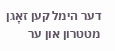דער הימל קען זאָגן מטטרון און ער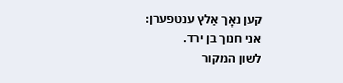קען נאָך אַלץ ענטפערן:
אני חנוך בן ירד.
לשון המקור